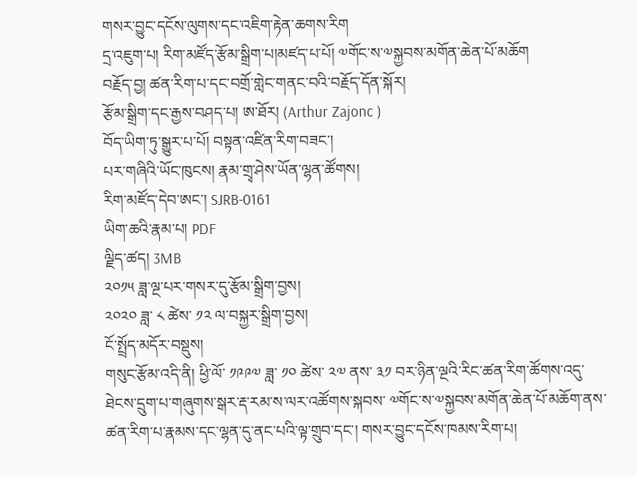གསར་བྱུང་དངོས་ལུགས་དང་འཇིག་རྟེན་ཆགས་རིག
དྲ་འཇུག་པ། རིག་མཛོད་རྩོམ་སྒྲིག་པ།མཛད་པ་པོ། ༧གོང་ས་༧སྐྱབས་མགོན་ཆེན་པོ་མཆོག
བརྗོད་བྱ། ཚན་རིག་པ་དང་བགྲོ་གླེང་གནང་བའི་བརྗོད་དོན་སྐོར།
རྩོམ་སྒྲིག་དང་རྒྱས་བཤད་པ། ཨ་ཐོར། (Arthur Zajonc )
བོད་ཡིག་ཏུ་སྒྱུར་པ་པོ། བསྟན་འཛིན་རིག་བཟང་།
པར་གཞིའི་ཡོང་ཁུངས། རྣམ་གྲྭ་ཤེས་ཡོན་ལྷན་ཚོགས།
རིག་མཛོད་དེབ་ཨང་། SJRB-0161
ཡིག་ཆའི་རྣམ་པ། PDF
ལྗིད་ཚད། 3MB
༢༠༡༥ ཟླ་ལྔ་པར་གསར་དུ་རྩོམ་སྒྲིག་བྱས།
༢༠༢༠ ཟླ་ ༨ ཚེས་ ༡༢ ལ་བསྐྱར་སྒྲིག་བྱས།
ངོ་སྤྲོད་མདོར་བསྡུས།
གསུང་རྩོམ་འདི་ནི། ཕྱི་ལོ་ ༡༩༩༧ ཟླ་ ༡༠ ཚེས་ ༢༧ ནས་ ༣༡ བར་ཉིན་ལྔའི་རིང་ཚན་རིག་ཚོགས་འདུ་ཐེངས་དྲུག་པ་གཞུགས་སྒར་རྡ་རམ་ས་ལར་འཚོགས་སྐབས་ ༧གོང་ས་༧སྐྱབས་མགོན་ཆེན་པོ་མཆོག་ནས་ཚན་རིག་པ་རྣམས་དང་ལྷན་དུ་ནང་པའི་ལྟ་གྲུབ་དང་། གསར་བྱུང་དངོས་ཁམས་རིག་པ།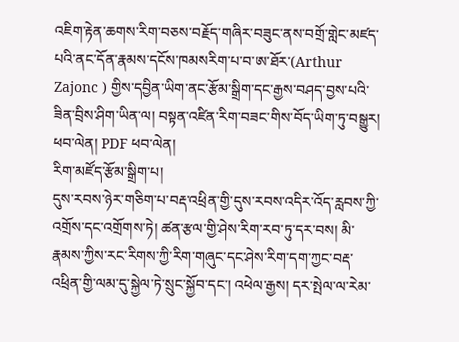འཇིག་རྟེན་ཆགས་རིག་བཅས་བརྗོད་གཞིར་བཟུང་ནས་བགྲོ་གླེང་མཛད་པའི་ནང་དོན་རྣམས་དངོས་ཁམསརིག་པ་བ་ཨ་ཐོར་(Arthur Zajonc ) གྱིས་དབྱིན་ཡིག་ནང་རྩོམ་སྒྲིག་དང་རྒྱས་བཤད་བྱས་པའི་ཟིན་བྲིས་ཤིག་ཡིན་ལ། བསྟན་འཛིན་རིག་བཟང་གིས་བོད་ཡིག་ཏུ་བསྒྱུར།
ཕབ་ལེན། PDF ཕབ་ལེན།
རིག་མཛོད་རྩོམ་སྒྲིག་པ།
དུས་རབས་ཉེར་གཅིག་པ་བརྡ་འཕྲིན་གྱི་དུས་རབས་འདིར་འོད་རླབས་ཀྱི་འགྲོས་དང་འགྲོགས་ཏེ། ཚན་རྩལ་གྱི་ཤེས་རིག་རབ་ཏུ་དར་བས། མི་རྣམས་ཀྱིས་རང་རིགས་ཀྱི་རིག་གཞུང་དང་ཤེས་རིག་དག་ཀྱང་བརྡ་འཕྲིན་གྱི་ལམ་དུ་སྐྱེལ་ཏེ་སྲུང་སྐྱོབ་དང་། འཕེལ་རྒྱས། དར་སྤེལ་ལ་རེམ་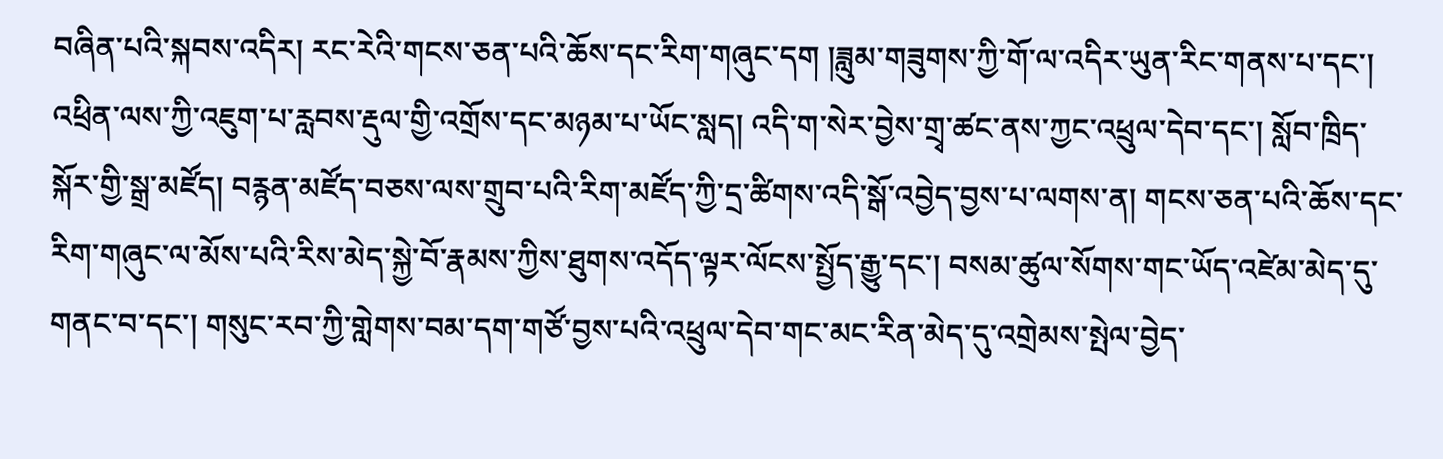བཞིན་པའི་སྐབས་འདིར། རང་རེའི་གངས་ཅན་པའི་ཆོས་དང་རིག་གཞུང་དག །ཟླུམ་གཟུགས་ཀྱི་གོ་ལ་འདིར་ཡུན་རིང་གནས་པ་དང་། འཕྲིན་ལས་ཀྱི་འཇུག་པ་རླབས་རྡུལ་གྱི་འགྲོས་དང་མཉམ་པ་ཡོང་སླད། འདི་ག་སེར་བྱེས་གྲྭ་ཚང་ནས་ཀྱང་འཕྲུལ་དེབ་དང་། སློབ་ཁྲིད་སྐོར་གྱི་སྒྲ་མཛོད། བརྙན་མཛོད་བཅས་ལས་གྲུབ་པའི་རིག་མཛོད་ཀྱི་དྲ་ཚིགས་འདི་སྒོ་འབྱེད་བྱས་པ་ལགས་ན། གངས་ཅན་པའི་ཆོས་དང་རིག་གཞུང་ལ་མོས་པའི་རིས་མེད་སྐྱེ་བོ་རྣམས་ཀྱིས་ཐུགས་འདོད་ལྟར་ལོངས་སྤྱོད་རྒྱུ་དང་། བསམ་ཚུལ་སོགས་གང་ཡོད་འཛེམ་མེད་དུ་གནང་བ་དང་། གསུང་རབ་ཀྱི་གླེགས་བམ་དག་གཙོ་བྱས་པའི་འཕྲུལ་དེབ་གང་མང་རིན་མེད་དུ་འགྲེམས་སྤེལ་བྱེད་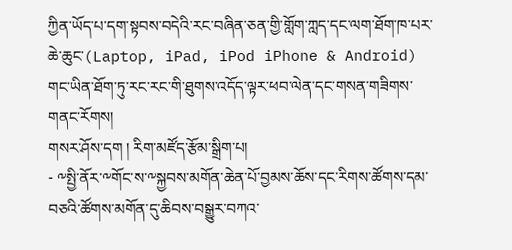ཀྱིན་ཡོད་པ་དག་སྟབས་བདེའི་རང་བཞིན་ཅན་གྱི་གློག་ཀླད་དང་ལག་ཐོག་ཁ་པར་ཆེ་ཆུང་(Laptop, iPad, iPod iPhone & Android) གང་ཡིན་ཐོག་ཏུ་རང་རང་གི་ཐུགས་འདོད་ལྟར་ཕབ་ལེན་དང་གསན་གཟིགས་གནང་རོགས།
གསར་ཤོས་དག ། རིག་མཛོད་རྩོམ་སྒྲིག་པ།
- ༸སྤྱི་ནོར་༸གོང་ས་༸སྐྱབས་མགོན་ཆེན་པོ་བྱམས་ཆོས་དང་རིགས་ཚོགས་དམ་བཅའི་ཚོགས་མགོན་དུ་ཆིབས་བསྒྱུར་བཀའ་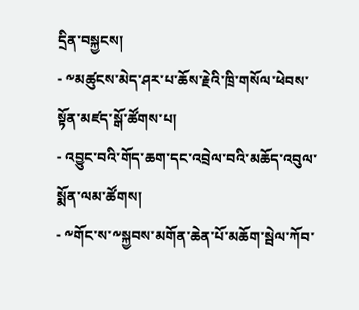དྲིན་བསྐྱངས།
- ༸མཚུངས་མེད་ཤར་པ་ཆོས་རྗེའི་ཁྲི་གསོལ་ཕེབས་སྟོན་མཛད་སྒོ་ཚོགས་པ།
- འབྱུང་བའི་གོད་ཆག་དང་འབྲེལ་བའི་མཆོད་འབུལ་སྨོན་ལམ་ཚོགས།
- ༸གོང་ས་༸སྐྱབས་མགོན་ཆེན་པོ་མཆོག་སྦེལ་ཀོབ་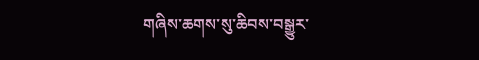གཞིས་ཆགས་སུ་ཆིབས་བསྒྱུར་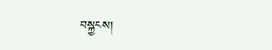བསྐྱངས།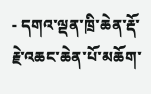- དགའ་ལྡན་ཁྲི་ཆེན་རྡོ་རྗེ་འཆང་ཆེན་པོ་མཆོག་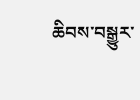ཆིབས་བསྒྱུར་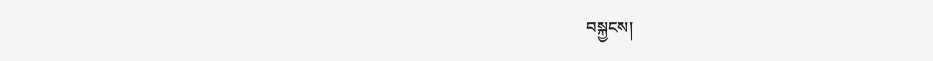བསྐྱངས།